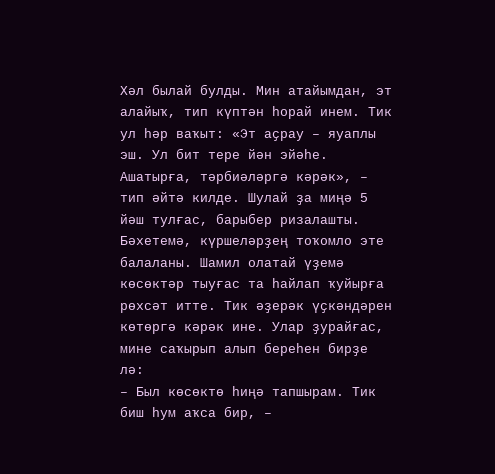Хәл былай булды. Мин атайымдан, эт алайыҡ, тип күптән һорай инем. Тик ул һәр ваҡыт: «Эт аҫрау – яуаплы эш. Ул бит тере йән эйәһе. Ашатырға, тәрбиәләргә кәрәк», – тип әйтә килде. Шулай ҙа миңә 5 йәш тулғас, барыбер ризалашты. Бәхетемә, күршеләрҙең тоҡомло эте балаланы. Шамил олатай үҙемә көсөктәр тыуғас та һайлап ҡуйырға рөхсәт итте. Тик әҙерәк үҫкәндәрен көтөргә кәрәк ине. Улар ҙурайғас, мине саҡырып алып береһен бирҙе лә:
– Был көсөктө һиңә тапшырам. Тик биш һум аҡса бир, –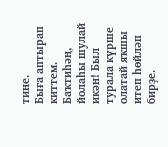тине.
Быға аптырап киттем. Баҡтиһәң, йолаһы шулай икән! Был турала күрше олатай яҡшы итеп һөйләп бирҙе.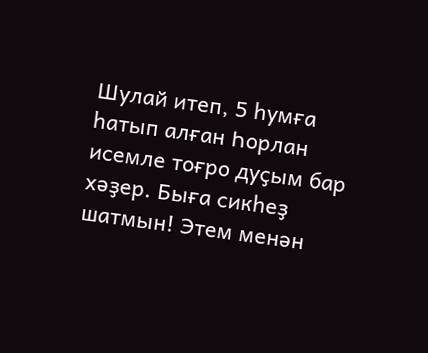Шулай итеп, 5 һумға һатып алған Һорлан исемле тоғро дуҫым бар хәҙер. Быға сикһеҙ шатмын! Этем менән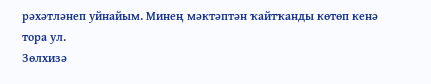рәхәтләнеп уйнайым. Минең мәктәптән ҡайтҡанды көтөп кенә тора ул.
Зөлхизә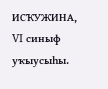ИСҠУЖИНА, VI синыф уҡыусыһы.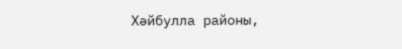Хәйбулла районы,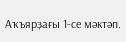Аҡъярҙағы 1-се мәктәп.